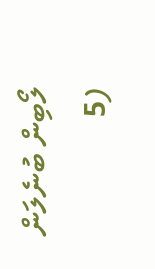ލޯބިން ބުނެލަން
(5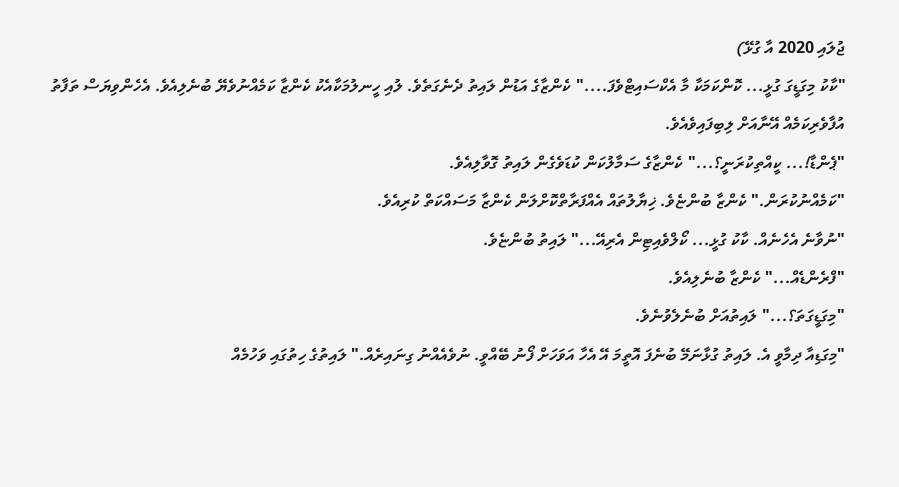ޖުލައި 2020 އާ ގުޅޭ)
"ކާކު މިގަޑީގަ ގުޅީ... ކޮންކަމަކާ މާ އެކްސައިޓްވެފަ...." ކެންޒާގެ އަޑުން ލައިތު ދެނެގަތެވެ. ލުއި ހީނލުމަކާއެކު ކެންޒާ ކަމެއްނުވެޔޭ ބުނެލިއެވެ. އެހެންވިޔަސް ތަފާތު އުފާވެރިކަމެއް އޭނާއަށް ލިބިފައިވެއެވެ.
"ޕެންޑާ!... ކީއްތިކުރަނީ؟..." ކެންޒާގެ ސަމާލުކަން ކުޑަވެގެން ލައިތު ގޮވާލިއެވެ.
"ކަމެއްނުކުރަން." ކެންޒާ ބުންޏެވެ. ޚިޔާލުތައް އެއްފަރާތްކޮށްލަން ކެންޒާ މަސައްކަތް ކުރިއެވެ.
"ނުވާނެ އެހެނެއް. ކާކު ގުޅީ... ކޯލްވެއިޓިން އެރިއޭ..." ލައިތު ބުންޏެވެ.
"ފްރެންޑެއް..." ކެންޒާ ބުނެލިއެވެ.
"މިގަޑީގަތަ؟..." ލައިތުއަށް ބުނެލެވުނެވެ.
"މިގަޑިއާ ދިމާވީ އެ. ލައިތު ގުޅާނަމޭ ބުނެފަ އޮތީމަ އޭ އެހާ އަވަހަށް ފޯނު ބޭއްވީ. ނުވެއެއްނު ގިނައިރެއް." ލައިތުގެ ހިތުގައި ވަހުމެއް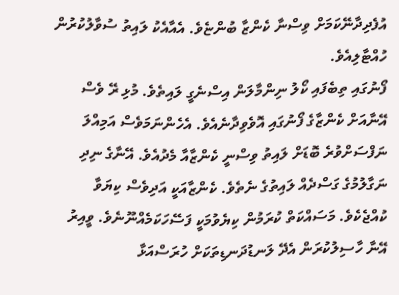އުފެދިދާނޭކަމަށް ވިސްނާ ކެންޒާ ބުންޏެވެ. އެއާއެކު ލައިތު ސުވާލުކުރުން ހުއްޓާލިއެވެ.
ފޯނުގައި ތިބެފައި ކޯލު ނިންމާލަން އިސްނެގީ ލައިތެވެ. މުޅި ރޭ ވެސް އޭނާއަށް ކެންޒާގެ ފޯނުގައި އޮވެވިދާނެއެވެ. އެހެންނަމަވެސް އަމިއްލަ ނަފްސަށްވުރެ ބޮޑަށް ލައިތު ވިސްނީ ކެންޒާއާ މެދުއެވެ. އޭނާގެ ނިދި ނަގާލުމުގެ ގަސްދެއް ލައިތުގެ ނެތެވެ. ކެންޒާއަކީ އަދިވެސް ކިޔަވާ ކުއްޖެކެވެ. މަސައްކަތް ކުރަމުން ކިޔެވުމަކީ ފަސޭހަކަމެއްނޫނެވެ. ވީއިރު އޭނާ ހާސިލުކުރަން އެދޭ ލަނޑުދަނޑިތަކަށް ހުރަސްއަޅާ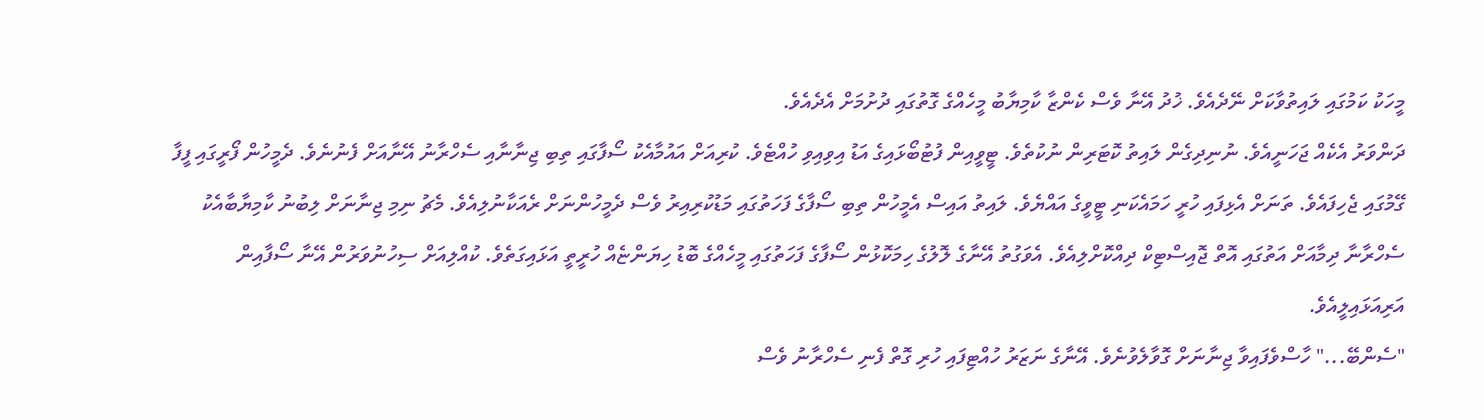މީހަކު ކަމުގައި ލައިތުވާކަށް ނޭދެއެވެ. ޚުދު އޭނާ ވެސް ކެންޒާ ކާމިޔާބު މީހެއްގެ ގޮތުގައި ދުށުމަށް އެދެއެވެ.
ދަންވަރު އެކެއް ޖަހަނީއެވެ. ނުނިދިގެން ލައިތު ކޮޓަރިން ނުކުތެވެ. ޓީވީއިން ފުޓުބޯޅައިގެ އަޑު އިވިއިވި ހުއްޓެވެ. ކުރިއަށް އައުމާއެކު ސޯފާގައި ތިބި ޖިނާނާއި ސެހްރާނު އޭނާއަށް ފެނުނެވެ. ދެމީހުން ފޯރީގައި ފީފާ ގޭމުގައި ޖެހިފައެވެ. ތަނަށް އެޅިފައި ހުރީ ހަމައެކަނި ޓީވީގެ އައްޔެވެ. ލައިތު އައިސް އެމީހުން ތިބި ސޯފާގެ ފަހަތުގައި މަޑުކުރިއިރު ވެސް ދެމީހުންނަށް ރެއަކާނުލިއެވެ. މެޗު ނިމި ޖިނާނަށް ލިބުނު ކާމިޔާބާއެކު ސެހްރާނާ ދިމާއަށް އަތުގައި އޮތް ޖޮއިސްޓިކް ދިއްކޮށްލިއެވެ. އެވަގުތު އޭނާގެ ލޮލުގެ ހިމަކޮޅުން ސޯފާގެ ފަހަތުގައި މީހެއްގެ ބޮޑު ހިޔަންޏެއް ހުރީތީ އަޅައިގަތެވެ. ކުއްލިއަށް ސިހުނުވަރުން އޭނާ ސޯފާއިން އަރިއަޅައިލީއެވެ.
"ސެންބޭ..." ހާސްވެފައިވާ ޖިނާނަށް ގޮވާލެވުނެވެ. އޭނާގެ ނަޒަރު ހުއްޓިފައި ހުރި ގޮތް ފެނި ސެހްރާނު ވެސް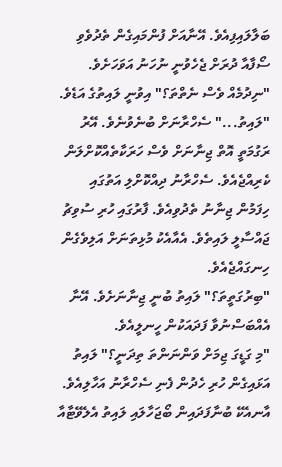ބަލާލައިފިއެވެ. އޭނާއަށް ފުންމައިގެން ތެދުވެވި ސޯފާއާ ދުރަށް ޖެހެވުނީ ނުހަނު އަވަހަށެވެ.
"ނިދުމެއް ވެސް ނެތްތަ؟" އިވުނީ ލައިތުގެ އަޑެވެ.
"ލައިތު..." ސެހްރާނަށް ބުނެވުނެވެ. އޭރު ރަގުމަތީ އޮތް ޖިނާނަށް ވެސް ހަރަކާތެއްކޮށްލަން ކެރިއްޖެއެވެ. ސެހްރާނު ދިއްކޮށްލި އަތުގައި ހިފަމުން ޖިނާނު ތެދުވިއެވެ. ފާރުގައި ހުރި ސުވިޗު ޖައްސާލީ ލައިތެވެ. އެއާއެކު މުޅިތަނަށް އަލިވެގެން ހިނގައްޖެއެވެ.
"ބިރުގަތީތަ؟" ލައިތު ބުނީ ޖިނާނަށެވެ. އޭނާ އެއްބަސްނުވާ ފަދައަކުން ހީނލީއެވެ.
"މި ގަޑީގަ ޖިމަށް ވަންނަންތަ ތިދަނީ؟" ލައިތު އަޅައިގެން ހުރި ހެދުން ފެނި ސެހްރާނު އަހާލިއެވެ. އާނއެކޭ ބުނާފަދައިން ބޯޖަހާލައި ލައިތު އެލެވޭޓާއާ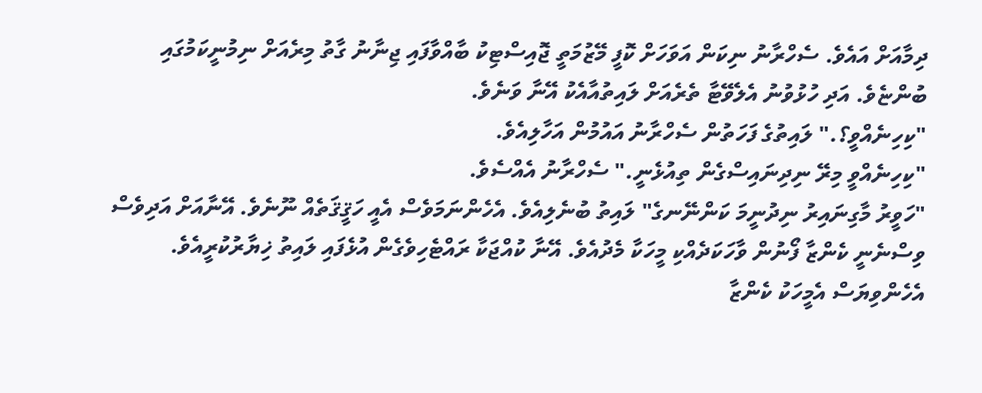ދިމާއަށް އައެވެ. ސެހްރާނު ނިކަން އަވަހަށް ކޮފީ މޭޒުމަތީ ޖޮއިސްޓިކު ބާއްވާފައި ޖިނާނު ގާތު މިރެއަށް ނިމުނީކަމުގައި ބުންޏެވެ. އަދި ހުޅުވުނު އެލެވޭޓާ ތެރެއަށް ލައިތުއާއެކު އޭނާ ވަނެވެ.
"ކިހިނެއްވީ؟." ލައިތުގެ ފަހަތުން ސެހްރާނު އައުމުން އަހާލިއެވެ.
"ކިހިނެއްވީ މިރޭ ނިދިނައިސްގެން ތިއުޅެނީ." ސެހްރާނު އެއްސެވެ.
"ހަވީރު މާގިނައިރު ނިދުނީމަ ކަންނޭނގެ" ލައިތު ބުނެލިއެވެ. އެހެންނަމަވެސް އެއީ ހަޤީޤަތެއް ނޫނެވެ. އޭނާއަށް އަދިވެސް ވިސްނެނީ ކެންޒާ ފޯނުން ވާހަކަދެއްކި މީހަކާ މެދުއެވެ. އޭނާ ކުއްޖަކާ ރައްޓެހިވެގެން އުޅެފައި ލައިތު ޚިޔާރުކުރީއެވެ. އެހެންވިޔަސް އެމީހަކު ކެންޒާ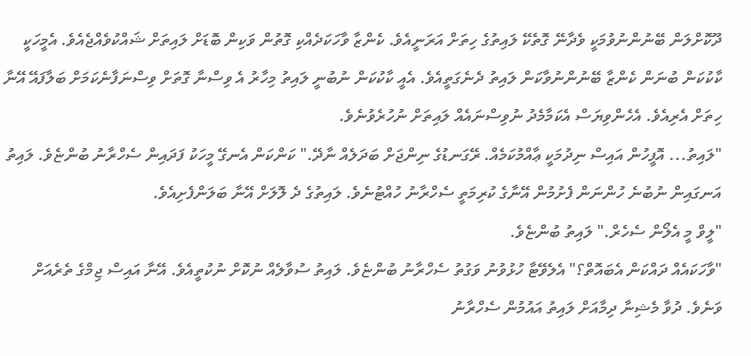ދޫކޮށްލަން ބޭނުންނުވުމަކީ ވެދާނޭ ގޮތެކޭ ލައިތުގެ ހިތަށް އަރަނީއެވެ. ކެންޒާ ވާހަކަދެއްކި ގޮތުން ވަކިން ބޮޑަށް ލައިތަށް ޝައްކުވެއްޖެއެވެ. އެމީހަކީ ކާކުކަން ބުނަން ކެންޒާ ބޭނުންނުވާކަން ލައިތު ދެނެގަތީއެވެ. އެއީ ކާކުކަން ނުބުނީ ލައިތު މިހާރު އެ ވިސްނާ ގޮތަށް ވިސްނަފާނެކަމަށް ބަލާފައޭ އޭނާ ހިތަށް އެރިއެވެ. އެހެންވިޔަސް އެކަމާމެދު ނުވިސްނައެއް ލައިތަށް ނުހުރެވުނެވެ.
"ލައިތު... އޮފީހުން އައިސް ނިދުމަކީ ޢާއްމުކަމެއް. ރޭގަނޑުގެ ނިންޖަށް ބަދަލެއް ނާދޭ." ކަންކަން އެނގޭ މީހަކު ފަދައިން ސެހްރާނު ބުންޏެވެ. ލައިތު އަނގައިން ނުބުނެ ހުންނަން ފެށުމުން އޭނާގެ ކުރިމަތީ ސެހްރާނު ހުއްޓުނެވެ. ލައިތުގެ ދެ ލޮލަށް އޭނާ ބަލަންފެށިއެވެ.
"ލީވް މީ އެލޯން ސެހެރް." ލައިތު ބުންޏެވެ.
"ވާހަކައެއް ދައްކަން އެބައޮތް؟" އެލެވޭޓާ ހުޅުވުނު ވަގުތު ސެހްރާނު ބުންޏެވެ. ލައިތު ސުވާލެއް ނުކޮށް ނުކުތީއެވެ. އޭނާ އައިސް ޖިމްގެ ތެރެއަށް ވަނެވެ. ދުވާ މެޝިނާ ދިމާއަށް ލައިތު އައުމުން ސެހްރާނު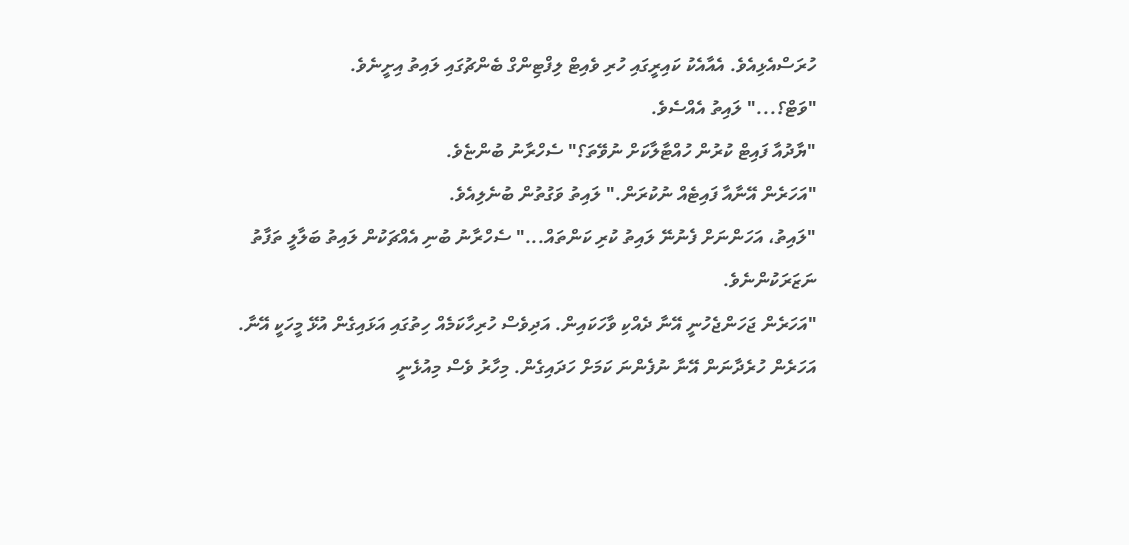ހުރަސްއެޅިއެވެ. އެއާއެކު ކައިރީގައި ހުރި ވެއިޓް ލިފްޓިންގް ބެންޗުގައި ލައިތު އިށީނެވެ.
"ވަޓް؟..." ލައިތު އެއްސެވެ.
"ޔާދުއާ ފައިޓް ކުރުން ހުއްޓާލާކަށް ނުވޭތަ؟" ސެހްރާނު ބުންޏެވެ.
"އަހަރެން އޭނާއާ ފައިޓެއް ނުކުރަން." ލައިތު ވަގުތުން ބުނެލިއެވެ.
"ލައިތު، އަހަންނަށް ފެނުނޭ ލައިތު ކުރި ކަންތައް..." ސެހްރާނު ބުނި އެއްޗަކުން ލައިތު ބަލާލީ ތަފާތު ނަޒަރަކުންނެވެ.
"އަހަރެން ޖަހަންޖެހުނީ އޭނާ ދެއްކި ވާހަކައިން. އަދިވެސް ހުރިހާކަމެއް ހިތުގައި އަޅައިގެން އުޅޭ މީހަކީ އޭނާ. އަހަރެން ހުރެދާނަން އޭނާ ނުފެންނަ ކަމަށް ހަދައިގެން. މިހާރު ވެސް މިއުޅެނީ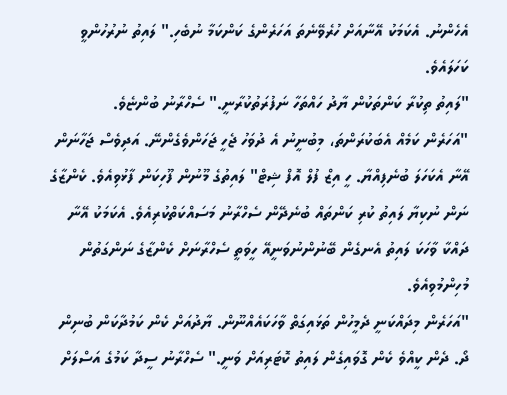އެހެންނު. އެކަމަކު އޭނާއަށް ހުރެވޭނެތަ އަހަރެންގެ ކަންކަމާ ނުބެހި." ލައިތު ނުރުހުންވީ ކަހަލައެވެ.
"ލައިތު ތިކުރާ ކަންތަކުން ޔާދު ހައްތަހާ ނަފުރަތުކުރާނީ." ސެހްރާނު ބުންޏެވެ.
"އަހަރެން ކަމެއް އެބަކުރަންތަ، މިބުނީނު އެ ދުވަހު ޖެހީ ޖަހަންވެގެންނޭ. އަދިވެސް ޖަހާނަން އޭނާ އެކަހަލަ ބުނެފިއްޔާ. ހީ އިޒް ފުލް އޮފް ޝިޓް" ލައިތުގެ މޫނުން ފޫހިކަން ފާޅުވިއެވެ. ކެންޒާގެ ނަން ނުކިޔާ ލައިތު ކުރި ކަންތައް ބުނެދޭން ސެހްރާނު މަސައްކަތްކުރިއެވެ. އެކަމަކު އޭނާ ދައްކާ ވާހަކަ ލައިތު އެނގެން ބޭނުންނުވަނީއޭ ހީވަތީ ސެހްރާނަށް ކެންޒާގެ ނަންގަތުން މުހިންމުވިއެވެ.
"އަހަރެން މިދައްކަނީ ދެމީހުން ތަޅައިގަތް ވާހަކައެއްނޫން. ޔާދުއަށް ކެން ކަމުދާކަން ބުނިން ދޯ. ދެން ކީއްވެ ކެން ގޮވައިގެން ލައިތު ކޮޓަރިއަށް ވަނީ." ސެހްރާނު ސީދާ ކަމުގެ އަސްލަށް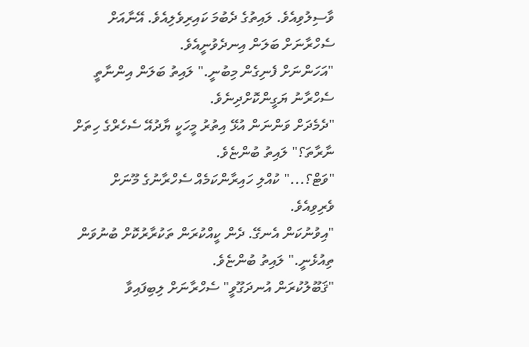ވާސިލުވިއެވެ. ލައިތުގެ ދެބުމަ ކައިރިވެލިއެވެ. އޭނާއަށް ސެހްރާނަށް ބަލަން އިނދެވުނީއެވެ.
"އަހަންނަށް ފެނިގެން މިބުނީ." ލައިތު ބަލަން އިންނާތީ ސެހްރާނު ޔަގީންކޮށްދިނެވެ.
"ދެމެދަށް ވަންނަން އުޅޭ އިތުރު މީހަކީ ޔާދުއޭ ސެހެރްގެ ހިތަށް ނާރާތަ؟" ލައިތު ބުންޏެވެ.
"ވަޓް؟..." ކުއްލި ހައިރާންކަމެއް ސެހްރާނުގެ މޫނަށް ވެރިވިއެވެ.
"އިވުނުކަން އެނގޭ. ދެން ކީއްކުރަން ތަކުރާރުކޮށް ބުނުވަން ތިއުޅެނީ." ލައިތު ބުންޏެވެ.
"ޤަބޫލުކުރަން އުނދަގޫވީ" ސެހްރާނަށް ލިބިފައިވާ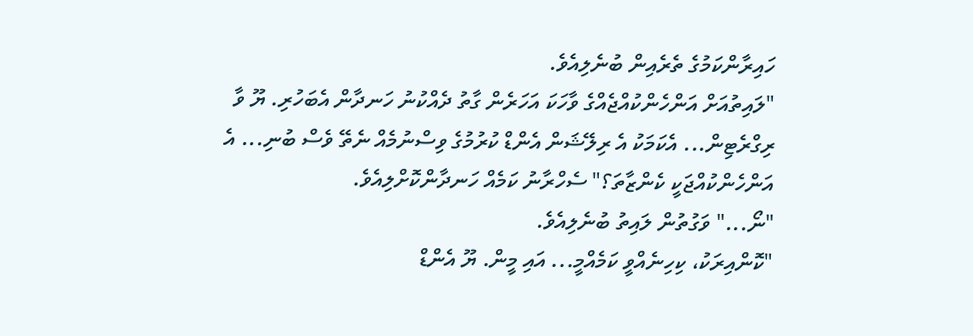ހައިރާންކަމުގެ ތެރެއިން ބުނެލިއެވެ.
"ލައިތުއަށް އަންހެންކުއްޖެއްގެ ވާހަކަ އަހަރެން ގާތު ދެއްކުނު ހަނދާން އެބަހުރި. ޔޫ ވާ ރިގްރެޓިން... އެކަމަކު އެ ރިލޭޝަން އެންޑް ކުރުމުގެ ވިސްނުމެއް ނެތޭ ވެސް ބުނި... އެ އަންހެންކުއްޖަކީ ކެންޒާތަ؟" ސެހްރާނު ކަމެއް ހަނދާންކޮށްލިއެވެ.
"ނޯ..." ވަގުތުން ލައިތު ބުނެލިއެވެ.
"ކޮންއިރަކު، ކިހިނެއްވީ ކަމެއްމީ... އައި މީން. ޔޫ އެންޑް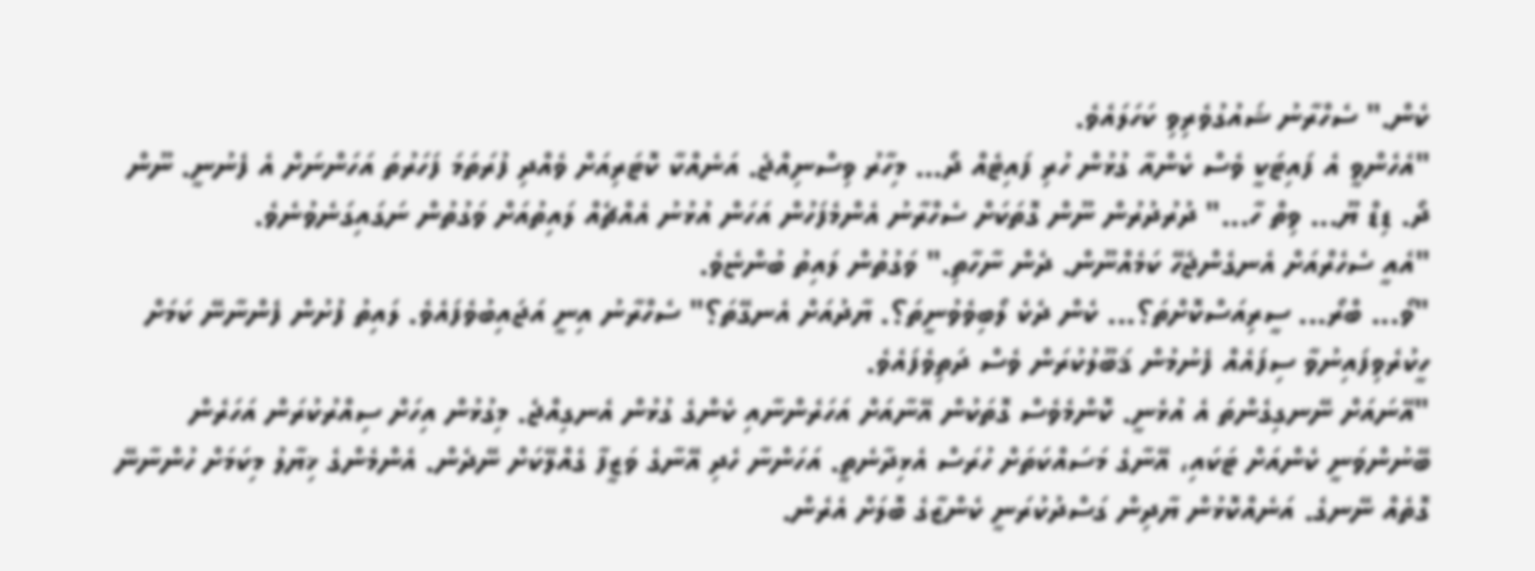ކެން." ސެހްރާނު ޝައުގުވެރިވި ކަހަލައެވެ.
"އެހެންވީ އެ ފައިޓަކީ ވެސް ކެންއާ ގުޅުން ހުރި ފައިޓެއް ދޯ... މިހާރު ވިސްނިއްޖެ. އަނެއްކާ ކޮޓަރިއަށް ވެއްދި ފުރަތަމަ ފަހަރުތަ އަހަންނަށް އެ ފެނުނީ. ނޫން ދޯ. ޑިޑް ޔޫ... ވިތް ހާ..." ދުރުދުރުން ނޫން ގޮތަކަށް ސެހްރާނު އެންމެފަހުން އަހަން އުޅުނު އެއްޗެއް ލައިތުއަށް ވަގުތުން ނަގައިގަނެވުނެވެ.
"އެއީ ސެހެރްއަށް އެނގެންޖެހޭ ކަމެއްނޫން. ދެން ނާހާތި." ވަގުތުން ލައިތު ބުންޏެވެ.
"ވޯ... ބްރޯ... ސީރިއަސްކޮށްތަ؟... ކެން ދެކެ ލޯބިވެވުނީތަ؟. ޔާދުއަށް އެނގޭތަ؟" ސެހްރާނު އިނީ އަޖައިބުވެފައެވެ. ލައިތު ފުށުން ފެންނާނޭ ކަމަށް ހީކުރެވިފައިނުވާ ސިފައެއް ފެނުމުން ޤަބޫލުކުރަން ވެސް ދަތިވެފައެވެ.
"އޭނައަށް ނޭނގިގެންތަ އެ އުޅެނީ. ކޮންމެވެސް ގޮތަކުން އޭނާއަށް އަހަރެންނާއި ކެންގެ ގުޅުން އެނގިއްޖެ. މިގުޅުން އިހަށް ސިއްރުކުރަން އަހަރެން ބޭނުންވަނީ ކެންއަށް ޓަކައި، އޭނާގެ މަސައްކަތަށް ހުރަސް އެޅިދާނެތީ. އަހަންނާ ހެދި އޭނާގެ ވަޒީފާ ގެއްލޭކަށް ނޭދެން. އެންމެންގެ ޚިޔާލު މިކަމަށް ހުންނާނޭ ގޮތެއް ނޭނގެ. އަނެއްކޮޅުން ޔާދިން ގަސްދުކުރަނީ ކެންޒާގެ ބޮލަށް އެރެން.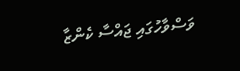ވަސްވާހުގައި ޖައްސާ ކެންޒާ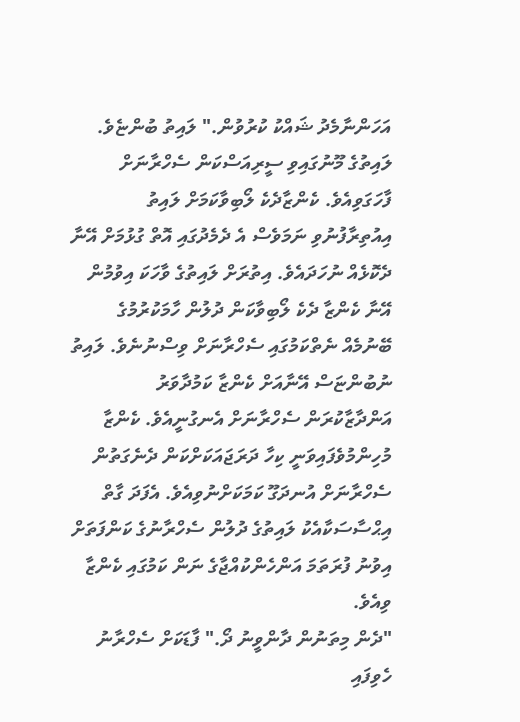އަހަންނާމެދު ޝައްކު ކުރުވުން." ލައިތު ބުންޏެވެ.
ލައިތުގެ މޫނުގައިވި ސީރިއަސްކަން ސެހްރާނަށް ފާހަގަވިއެވެ. ކެންޒާދެކެ ލޯބިވާކަމަށް ލައިތު އިއުތިރާފުނުވި ނަމަވެސް އެ ދެމެދުގައި އޮތް ގުޅުމަށް އޭނާ ދެކޮޅެއް ނުހަދައެވެ. އިތުރަށް ލައިތުގެ ވާހަކަ އިވުމުން އޭނާ ކެންޒާ ދެކެ ލޯބިވާކަން ދުލުން ހާމަކުރުމުގެ ބޭނުމެއް ނެތްކަމުގައި ސެހްރާނަށް ވިސްނުނެވެ. ލައިތު ނުބުންޏަސް އޭނާއަށް ކެންޒާ ކަމުދާވަރު އަންދާޒާކުރަން ސެހްރާނަށް އެނގުނީއެވެ. ކެންޒާ މުހިންމުވެފައިވަނީ ކިހާ ދަރަޖައަކަށްކަން ދެނެގަތުން ސެހްރާނަށް އުނދަގޫ ކަމަކަށްނުވިއެވެ. އެފަދަ ގާތް އިޙްސާސަކާއެކު ލައިތުގެ ދުލުން ސެހްރާނުގެ ކަންފަތަށް އިވުނު ފުރަތަމަ އަންހެންކުއްޖާގެ ނަން ކަމުގައި ކެންޒާ ވިއެވެ.
"ދެން މިތަނުން ދާންވީނު ދޯ." ފާޑަކަށް ސެހްރާނު ހެވިފައި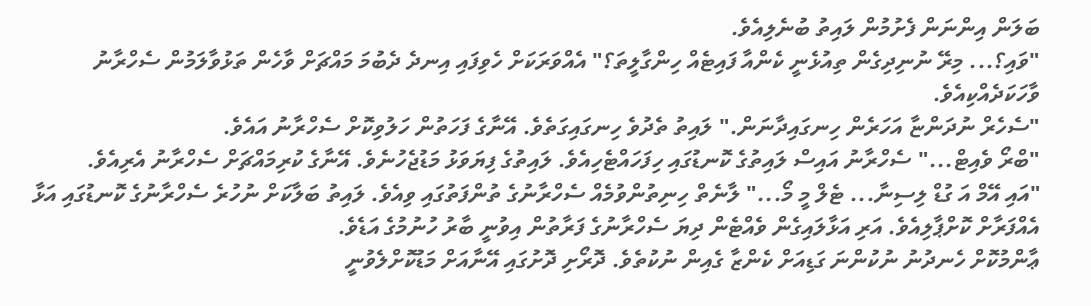ބަލަން އިންނަން ފެށުމުން ލައިތު ބުނެލިއެވެ.
"ވައި؟... މިރޭ ނުނިދިގެން ތިއުޅެނީ ކެންއާ ފައިޓެއް ހިންގާލީތަ؟" އެއްވަރަކަށް ހެވިފައި އިނދެ ދެބުމަ މައްޗަށް ވާހެން ތަޅުވާލަމުން ސެހްރާނު ވާހަކަދެއްކިއެވެ.
"ސެހެރް ނުދަންޏާ އަހަރެން ހިނގައިދާނަން." ލައިތު ތެދުވެ ހިނގައިގަތެވެ. އޭނާގެ ފަހަތުން ހަލުވިކޮށް ސެހްރާނު އައެވެ.
"ބްރޯ ވެއިޓް..." ސެހްރާނު އައިސް ލައިތުގެ ކޮނޑުގައި ހިފަހައްޓެހިއެވެ. ލައިތުގެ ފިޔަވަޅު މަޑުޖެހުނެވެ. އޭނާގެ ކުރިމައްޗަށް ސެހްރާނު އެރިއެވެ.
"އައި އޭމް އަ ގުޑް ލިސިނާ... ޓެލް މީ މޯ..." ލާނެތް ހިނިތުންވުމެއް ސެހްރާނުގެ ތުންފަތުގައި ވިއެވެ. ލައިތު ބަލާކަށް ނުހުރެ ސެހްރާނުގެ ކޮނޑުގައި އަޅާ އެއްފަރާށް ކޮށްޕާލިއެވެ. އަރި އަޅާލައިގެން ވެއްޓެން ދިޔަ ސެހްރާނުގެ ފަރާތުން އިވުނީ ބާރު ހުނުމުގެ އަޑެވެ.
ޢާންމުކޮށް ހެނދުނު ނުކުންނަ ގަޑިއަށް ކެންޒާ ގެއިން ނުކުތެވެ. ދޮރޯށި ދޮށުގައި އޭނާއަށް މަޑުކޮށްލެވުނީ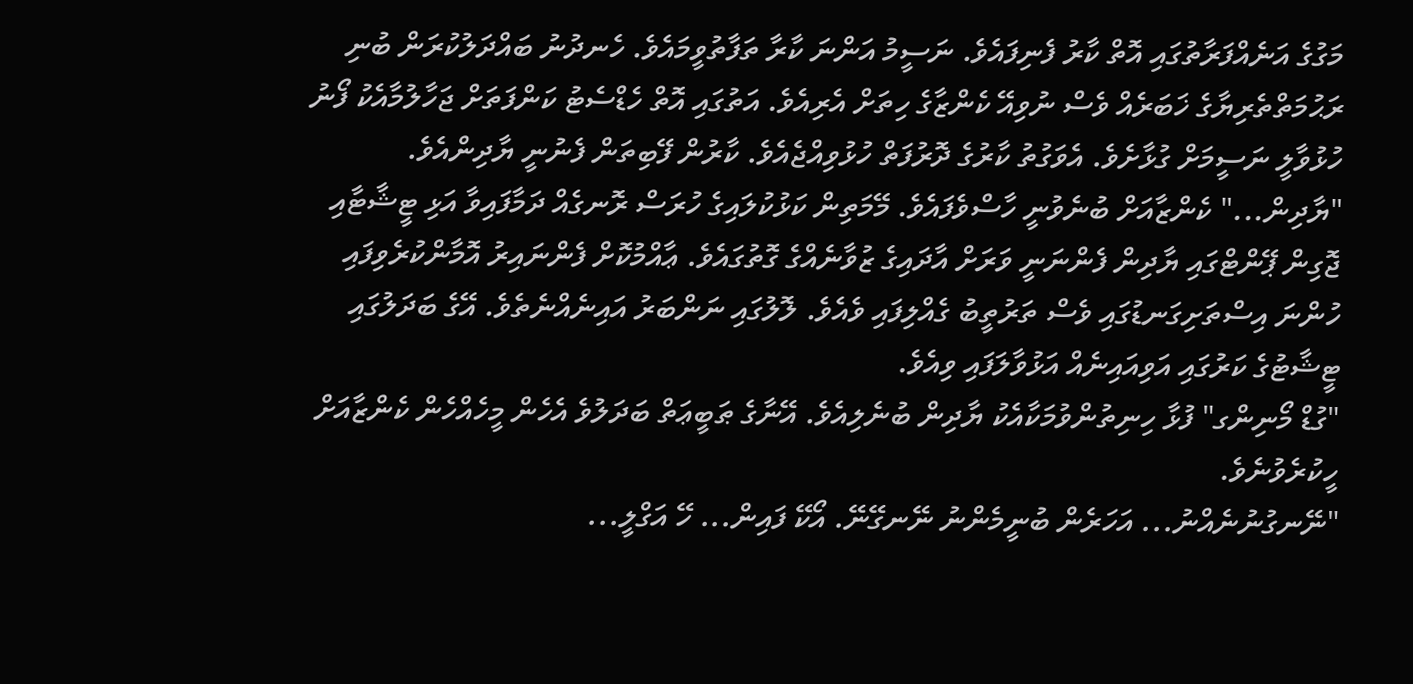މަގުގެ އަނެއްފަރާތުގައި އޮތް ކާރު ފެނިފައެވެ. ނަސީމު އަންނަ ކާރާ ތަފާތުވީމައެވެ. ހެނދުނު ބައްދަލުކުރަން ބުނި ރަޙުމަތްތެރިޔާގެ ޚަބަރެއް ވެސް ނުވިއޭ ކެންޒާގެ ހިތަށް އެރިއެވެ. އަތުގައި އޮތް ހެޑްސެޓު ކަންފަތަށް ޖަހާލުމާއެކު ފޯނު ހުޅުވާލީ ނަސީމަށް ގުޅާށެވެ. އެވަގުތު ކާރުގެ ދޮރުފަތް ހުޅުވިއްޖެއެވެ. ކާރުން ފޭބިތަން ފެނުނީ ޔާދިންއެވެ.
"ޔާދިން..." ކެންޒާއަށް ބުނެވުނީ ހާސްވެފައެވެ. މޭމަތިން ކަޅުކުލައިގެ ހުރަސް ރޮނގެއް ދަމާފައިވާ އަޅި ޓީޝާޓާއި ޖޮގިން ޕޭންޓްގައި ޔާދިން ފެންނަނީ ވަރަށް އާދައިގެ ޒުވާނެއްގެ ގޮތުގައެވެ. ޢާއްމުކޮށް ފެންނައިރު އޮމާންކުރެވިފައި ހުންނަ އިސްތަށިގަނޑުގައި ވެސް ތަރުތީބު ގެއްލިފައި ވެއެވެ. ލޮލުގައި ނަންބަރު އައިނެއްނެތެވެ. އޭގެ ބަދަލުގައި ޓީޝާޓުގެ ކަރުގައި އަވިއައިނެއް އަޅުވާލަފައި ވިއެވެ.
"ގުޑް މޯނިންގ" ފުޅާ ހިނިތުންވުމަކާއެކު ޔާދިން ބުނެލިއެވެ. އޭނާގެ ޠަބީޢަތް ބަދަލުވެ އެހެން މީހެއްހެން ކެންޒާއަށް ހީކުރެވުނެވެ.
"ނޭނގުނުނެއްނު... އަހަރެން ބުނީމެންނު ނޭނގޭނޭ. އޯކޭ ފައިން... ހޭ އަގްލީ...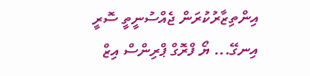އިންތިޒާރުކުރަން ޖެއްސުނީތީ ސޮރީ އިނގޭ... ޔޯ ފްރޮގް ޕްރިންސް އިޒް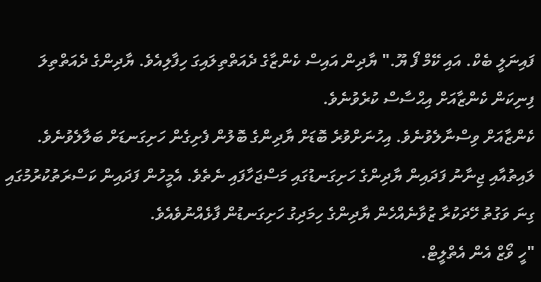ފައިނަލީ ބެކް. އައި ކޭމް ފޯ ޔޫ." ޔާދިން އައިސް ކެންޒާގެ ދެއަތްތިލައިގަ ހިފާލިއެވެ. ޔާދިންގެ ދެއަތްތިލަ ފިނިކަން ކެންޒާއަށް އިޙްސާސް ކުރެވުނެވެ.
ކެންޒާއަށް ވިސްނާލެވުނެވެ. އިހުނަށްވުރެ ބޮޑަށް ޔާދިންގެ ބޮލުން ފެށިގެން ހަށިގަނޑަށް ބަލާލެވުނެވެ. ލައިތުއާއި ޖިނާނު ފަދައިން ޔާދިންގެ ހަށިގަނޑުގައި މަސްޖަހާފައި ނެތެވެ. އެމީހުން ފަދައިން ކަސްރަތުކުރުމުގައި ގިނަ ވަގުތު ހޭދަކުރާ ޒުވާނެއްހެން ޔާދިންގެ ހިމަދިގު ހަށިގަނޑުން ފާޅެއްނުވެއެވެ.
"ހީ ވޯޒް އެން އެތްލީޓް.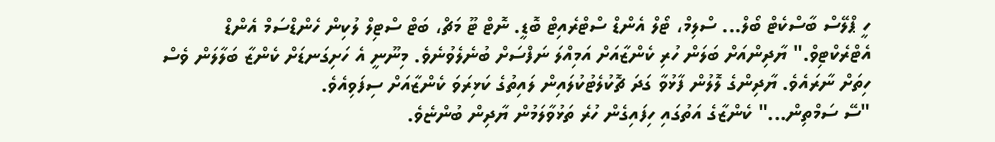ހީ ޕްލޭސް ބާސްކެޓް ބޯލް... ސްލިމް، ޓޯލް އެންޑް ސްޓްރެއިޓް ބޮޑީ. ނޮޓް ޓޫ މަޗް، ބަޓް ސްޓިލް ލުކިން ހެންޑްސަމް އެންޑް އެޓްރެކްޓިވް." ޔާދިންއަށް ބަލަން ހުރި ކެންޒާއަށް އަމިއްލަ ނަފްސަށް ބުނެލެވުނެވެ. މިނޫނީ އެ ހަށިގަނޑަށް ކެންޒާ ބަލާލަން ވެސް ހިތަށް ނާރައެވެ. ޔާދިންގެ ލޮލުން ފާޅުވާ ގަދަ ޗޮކުލެޓުކުލައިން ލައިތުގެ ކަޅިރަވަ ކެންޒާއަށް ސިފަވިއެވެ.
"ސޭ ސަމްތިން..." ކެންޒާގެ އަތުގައި ހިފައިގެން ހުރެ ތަޅުވާލަމުން ޔާދިން ބުންޏެވެ.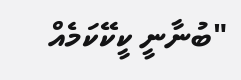"ބުނާނީ ކީކޭކަމެއް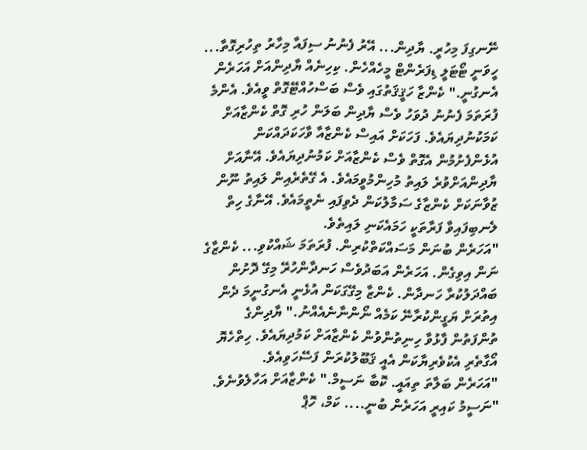ނޭނގިފަ މިހުރީ. ޔާދިން... އޭރު ފެނުނު ސިފައާ މިހާރު ތިހުރިގޮތާ... ހީވަނީ ޓޯޓަލީ ޑިފަރެންޓް މީހެއްހެން. ކިހިނެއް ޔާދިންއަށް އަހަރެން އެނގުނީ." ކެންޒާ ހަޤީޤަތުގައި ވެސް ބަސްހުއްޓޭގޮތް ވީއެވެ. އެންމެ ފުރަތަމަ ފެނުނު ދުވަހު ވެސް ޔާދިން ބަލަން ހުރި ގޮތް ކެންޒާއަށް ކަމަކުނުދިޔައެވެ. ފަހަކަށް އައިސް ކެންޒާއާ ވާހަކަދައްކަން އުޅެންފެށުމުން އެގޮތް ވެސް ކެންޒާއަށް ކަމުނުދިޔައެވެ. އޭނާއަށް ޔާދިންއަށްވުރެ ލައިތު މުހިންމުވީމައެވެ. އެ ގޭތެރެއިން ލައިތު ނޫން ޒުވާނަކަށް ކެންޒާގެ ސަމާލުކަން ދެވިފައި ނެތީމައެވެ. އޭނާގެ ހިތް ލެނބިފައިވާ ފަރާތަކީ ހަމައެކަނި ލައިތެވެ.
"އަހަރެން ބުނަން މަސައްކަތްކުރިން. ފުރަތަމަ ޝައްކުވި... ކެންޒާގެ ނަން އިވިގެން. އަހަރެން އަބަދުވެސް ހަނދާންހުރޭ މިގޭ ދޮށުން ބައްދަލުކުރާ ހަނދާން. ކެންޒާ މިގޭގަކަން އުޅެނީ އެނގުނީމަ ދެން އިތުރަށް ޔަގީންކުރާނޭ ކަމެއް ނޯންނާނެއެއްނު." ޔާދިންގެ ތުންފަތުން ފާޅުވާ ހިނިތުންވުން ކެންޒާއަށް ކަމުދިޔައެވެ. ހިތްހެޔޮ އޯގާތެރި އެކުވެރިޔާކަން އެއީ ޤަބޫލުކުރަން ފަސޭހަވިއެވެ.
"އަހަރެން ބަލާތަ ތިއައީ. ކޮބާ ނަސީމް." ކެންޒާއަށް އަހާލެވުނެވެ.
"ނަސީމު ކައިރީ އަހަރެން ބުނީ.... ކަމް، ހޮޕް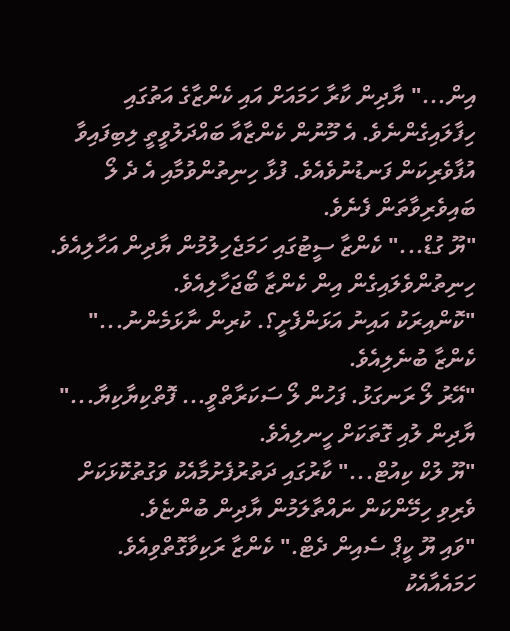އިން..." ޔާދިން ކާރާ ހަމައަށް އައި ކެންޒާގެ އަތުގައި ހިފާލައިގެންނެވެ. އެ މޫނުން ކެންޒާއާ ބައްދަލުވީތީ ލިބިފައިވާ އުފާވެރިކަން ފަނޑުނުވެއެވެ. ފުޅާ ހިނިތުންވުމާއި އެ ދެ ލޯ ބައިވެރިވާތަން ފެނެވެ.
"ޔޫ ގުޑް..." ކެންޒާ ސީޓުގައި ހަމަޖެހިލުމުން ޔާދިން އަހާލިއެވެ. ހިނިތުންވެލައިގެން އިން ކެންޒާ ބޯޖަހާލިއެވެ.
"ކޮންއިރަކު އައިނު އަޅަންފެށީ؟. ކުރިން ނާޅަމެންނު..." ކެންޒާ ބުނެލިއެވެ.
"އޭރު ލޯ ރަނގަޅު. ފަހުން ލޯ ސަކަރާތްވީ... ފޮތްކިޔާކިޔާ..." ޔާދިން ލުއި ގޮތަކަށް ހީނލިއެވެ.
"ޔޫ ލުކް ކިއުޓް..." ކާރުގައި ދަތުރުފެށުމާއެކު ވަގުތުކޮޅަކަށް ވެރިވި ހިމޭންކަން ނައްތާލަމުން ޔާދިން ބުންޏެވެ.
"ވައި ޔޫ ކީޕް ސެއިން ދެޓް." ކެންޒާ ރަކިވާގޮތްވިއެވެ. ހަމައެއާއެކު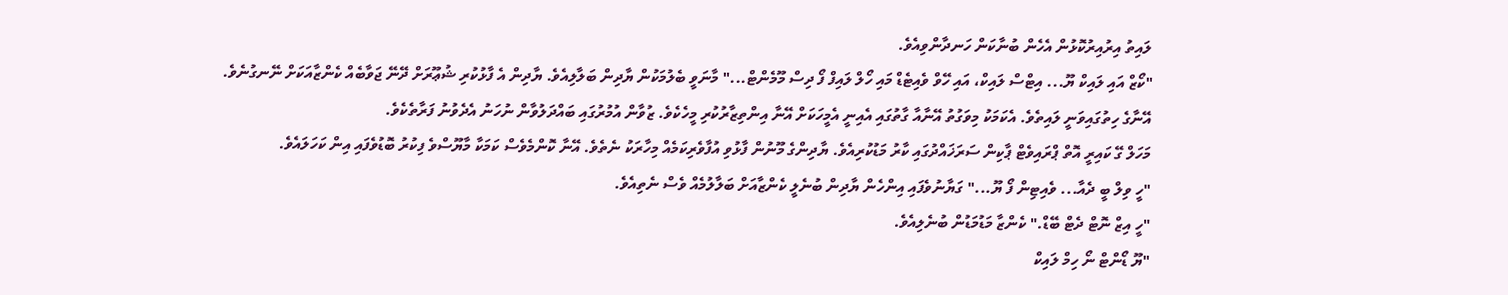ލައިތު އިރުއިރުކޮޅުން އެހެން ބުނާކަން ހަނދާންވިއެވެ.
"ކޯޒް އައި ލައިކް ޔޫ... އިޓްސް ލައިކް، އައި ހޭވް ވެއިޓެޑް މައި ހޯލް ލައިފް ފޯ ދިސް މޫމެންޓް..." މާނަވީ ބެލުމަކުން ޔާދިން ބަލާލިއެވެ. ޔާދިން އެ ފާޅުކުރި ޝުޢޫރަށް ދޭނޭ ޖަވާބެއް ކެންޒާއަކަށް ނޭނގުނެވެ. އޭނާގެ ހިތުގައިވަނީ ލައިތެވެ. އެކަމަކު މިވަގުތު އޭނާއާ ގާތުގައި އެއިނީ އެމީހަކަށް އޭނާ އިންތިޒާރުކުރި މީހެކެވެ. ޒުވާން އުމުރުގައި ބައްދަލުވާން ނުހަނު އެދެވުނު ފަރާތެކެވެ.
މަހަލް ގޭ ކައިރީ އޮތް ޕްރައިވެޓް ޕާކިން ސަރަޚައްދުގައި ކާރު މަޑުކުރިއެވެ. ޔާދިންގެ މޫނުން ފާޅުވި އުފާވެރިކަމެއް މިހާރަކު ނެތެވެ. އޭނާ ކޮންމެވެސް ކަމަކާ މާޔޫސްވެ ފިކުރު ބޮޑުވެފައި އިން ކަހަލައެވެ.
"ހީ ވިލް ބީ ދެއާ... ވެއިޓިން ފޯ ޔޫ..." ގަޔާނުވެފައި އިންހެން ޔާދިން ބުނެލީ ކެންޒާއަށް ބަލާލުމެއް ވެސް ނެތިއެވެ.
"ހީ އިޒް ނޮޓް ދެޓް ބޭޑް." ކެންޒާ މަޑުމަޑުން ބުނެލިއެވެ.
"ޔޫ ޑޯންޓް ނޯ ހިމް ލައިކް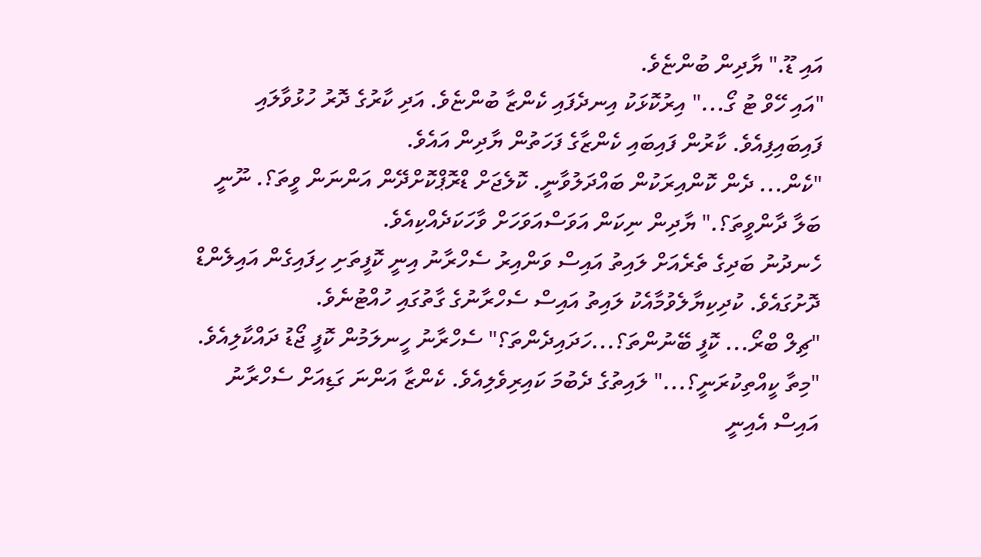އައި ޑޫ." ޔާދިން ބުންޏެވެ.
"އައި ހޭވް ޓު ގޯ..." އިރުކޮޅަކު އިނދެފައި ކެންޒާ ބުންޏެވެ. އަދި ކާރުގެ ދޮރު ހުޅުވާލައި ފައިބައިފިއެވެ. ކާރުން ފައިބައި ކެންޒާގެ ފަހަތުން ޔާދިން އައެވެ.
"ކެން... ދެން ކޮންއިރަކުން ބައްދަލުވާނީ. ކޮލެޖަށް ޑްރޮޕްކޮށްދޭން އަންނަން ވީތަ؟. ނޫނީ ބަލާ ދާންވީތަ؟." ޔާދިން ނިކަން އަވަސްއަވަހަށް ވާހަކަދެއްކިއެވެ.
ހެނދުނު ބަދިގެ ތެރެއަށް ލައިތު އައިސް ވަންއިރު ސެހްރާނު އިނީ ކޮފީތަށި ހިފައިގެން އައިލެންޑް ދޮށުގައެވެ. ކުދިކިޔާލެވުމާއެކު ލައިތު އައިސް ސެހްރާނުގެ ގާތުގައި ހުއްޓުނެވެ.
"ޗިލް ބްރޯ... ކޮފީ ބޭނުންތަ؟...ހަދައިދެންތަ؟" ސެހްރާނު ހީނލަމުން ކޮފީ ޖޯޑު ދައްކާލިއެވެ.
"މިތާ ކީއްތިކުރަނީ؟..." ލައިތުގެ ދެބުމަ ކައިރިވެލިއެވެ. ކެންޒާ އަންނަ ގަޑިއަށް ސެހްރާނު އައިސް އެއިނީ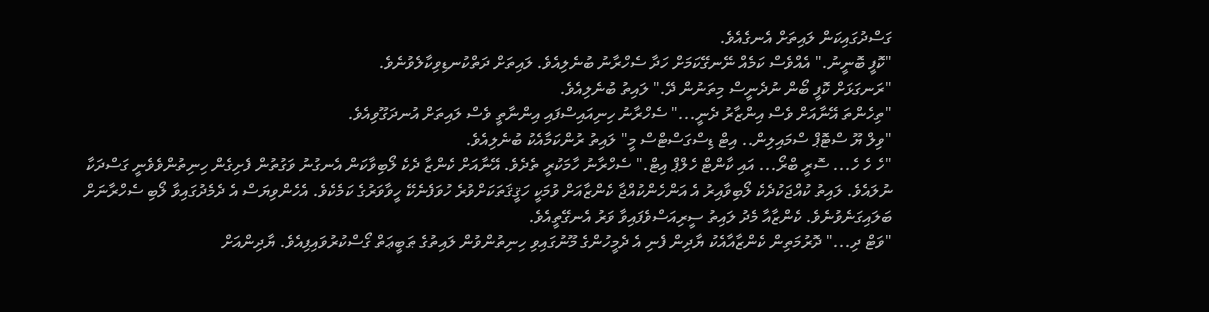ގަސްދުގައިކަން ލައިތަށް އެނގެއެވެ.
"ކޮފީ ބޮނީނު." އެއްވެސް ކަމެއް ނޭނގޭކަމަށް ހަދާ ސެހްރާނު ބުނެލިއެވެ. ލައިތަށް ދަތްކުނޑިވިކާލެވުނެވެ.
"ރަނގަޅަށް ކޮފީ ބޯން ނުދެނީސް މިތަނުން ދޭ." ލައިތު ބުނެލިއެވެ.
"ތިހެންތަ އޭނާއަށް ވެސް އިންޒާރު ދެނީ..." ސެހްރާނު ހިނިއައިސްފައި އިންނާތީ ވެސް ލައިތަށް އުނދަގޫވިއެވެ.
"ވިލް ޔޫ ސްޓޮޕް ސްމައިލިން.. އިޓް ޑިސްގަސްޓްސް މީ" ލައިތު ރުންކަމާއެކު ބުނެލިއެވެ.
"ހެ ހެ ހެ... ސޮރީ ބްރޯ... އައި ކާންޓް ހެލްޕް އިޓް." ސެހްރާނު ހާމަކުރީ ތެދެވެ. އޭނާއަށް ކެންޒާ ދެކެ ލޯބިވާކަން އެނގުނު ވަގުތުން ފެށިގެން ހިނިތުންވެވެނީ ގަސްދަކާ ނުލައެވެ. ލައިތު ކުއްޖަކުދެކެ ލޯބިވާއިރު އެ އަންހެންކުއްޖާ ކެންޒާއަށް ވުމަކީ ހަޤީޤަތަކަށްވުރެ ހުވަފެނެކޭ ހީވާވަރުގެ ކަމެކެވެ. އެހެންވިޔަސް އެ ދެމެދުގައިވާ ލޯބި ސެހްރާނަށް ބަލައިގަނެވުނެވެ. ކެންޒާއާ މެދު ލައިތު ސީރިއަސްވެފައިވާ ވަރު އެނގޭތީއެވެ.
"ވަޓް ދި..." ދޮރުމަތިން ކެންޒާއާއެކު ޔާދިން ފެނި އެ ދެމީހުންގެ މޫނުގައިވި ހިނިތުންވުން ލައިތުގެ ޠަބީޢަތް ގޯސްކުރުވައިފިއެވެ. ޔާދިންއަށް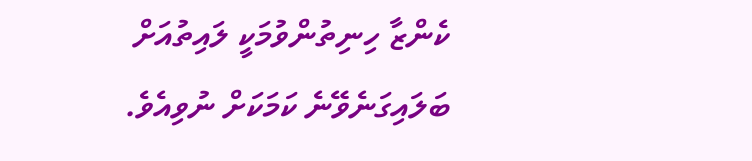ކެންޒާ ހިނިތުންވުމަކީ ލައިތުއަށް ބަލައިގަނެވޭނެ ކަމަކަށް ނުވިއެވެ.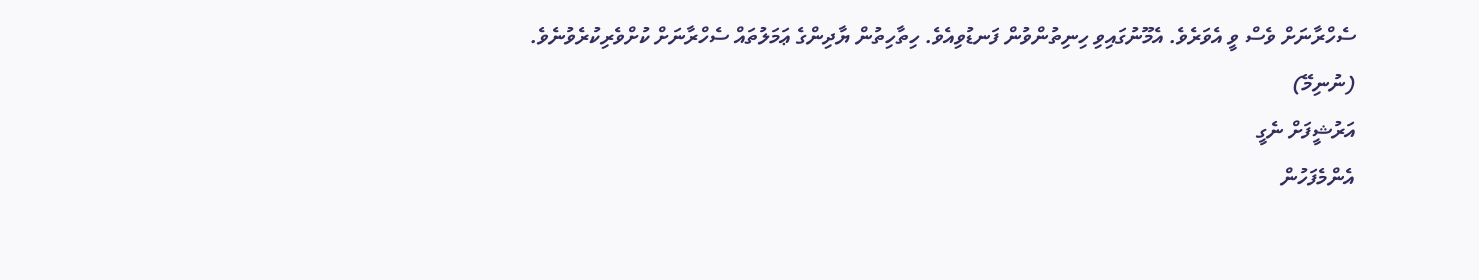ސެހްރާނަށް ވެސް ވީ އެވަރެވެ. އެމޫނުގައިވި ހިނިތުންވުން ފަނޑުވިއެވެ. ހިތާހިތުން ޔާދިންގެ ޢަމަލުތައް ސެހްރާނަށް ކުށްވެރިކުރެވުނެވެ.
(ނުނިމޭ)
އަރުޝީފަށް ނެގީ
އެންމެފަހުން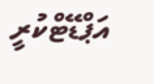އަޕްޑޭޓްކުރީ